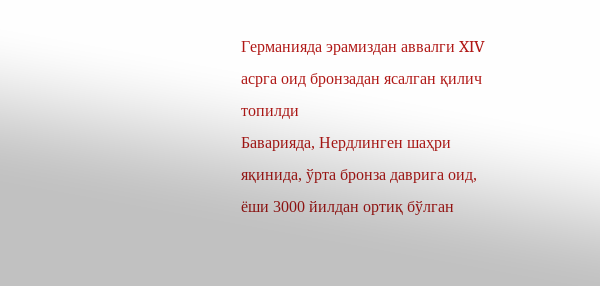Германияда эрамиздан аввалги XIV асрга оид бронзадан ясалган қилич топилди
Баварияда, Нердлинген шаҳри яқинида, ўрта бронза даврига оид, ёши 3000 йилдан ортиқ бўлган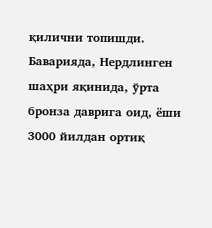қилични топишди.
Баварияда, Нердлинген шаҳри яқинида, ўрта бронза даврига оид, ёши 3000 йилдан ортиқ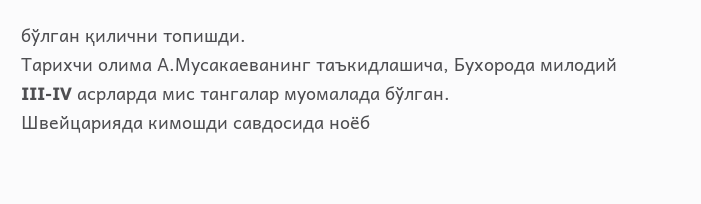бўлган қилични топишди.
Тарихчи олима А.Мусакаеванинг таъкидлашича, Бухорода милодий III-IV асрларда мис тангалар муомалада бўлган.
Швейцарияда кимошди савдосида ноёб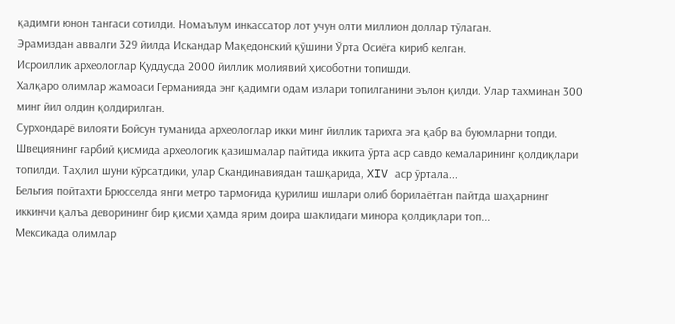қадимги юнон тангаси сотилди. Номаълум инкассатор лот учун олти миллион доллар тўлаган.
Эрамиздан аввалги 329 йилда Искандар Мақедонский қўшини Ўрта Осиёга кириб келган.
Исроиллик археологлар Қуддусда 2000 йиллик молиявий ҳисоботни топишди.
Халқаро олимлар жамоаси Германияда энг қадимги одам излари топилганини эълон қилди. Улар тахминан 300 минг йил олдин қолдирилган.
Сурхондарё вилояти Бойсун туманида археологлар икки минг йиллик тарихга эга қабр ва буюмларни топди.
Швециянинг ғарбий қисмида археологик қазишмалар пайтида иккита ўрта аср савдо кемаларининг қолдиқлари топилди. Таҳлил шуни кўрсатдики, улар Скандинавиядан ташқарида, XIV аср ўртала...
Бельгия пойтахти Брюсселда янги метро тармоғида қурилиш ишлари олиб борилаётган пайтда шаҳарнинг иккинчи қалъа деворининг бир қисми ҳамда ярим доира шаклидаги минора қолдиқлари топ...
Мексикада олимлар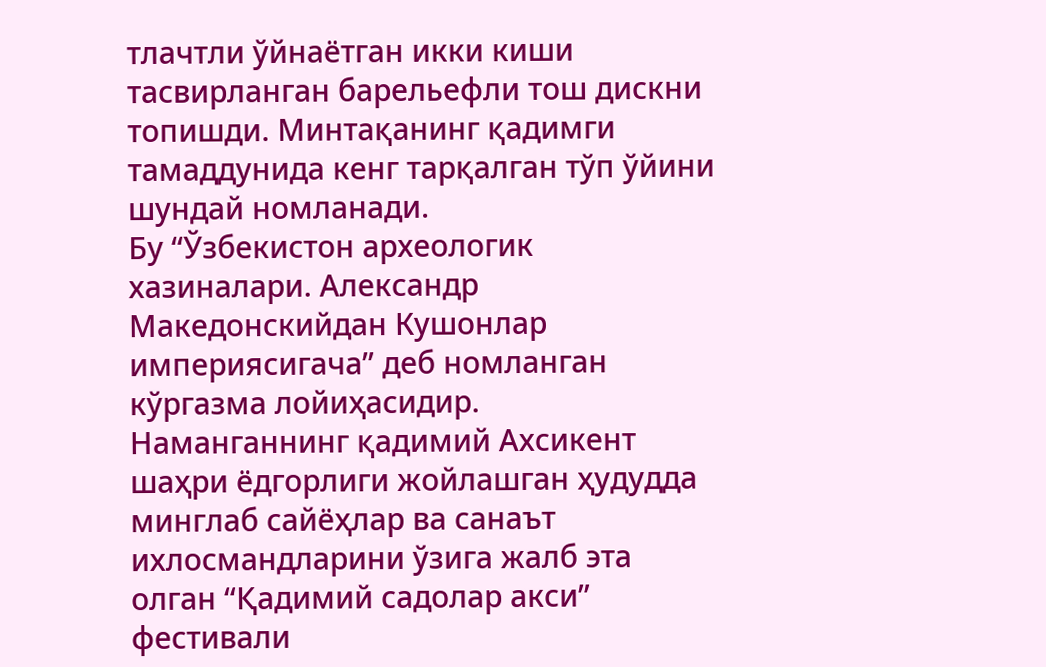тлачтли ўйнаётган икки киши тасвирланган барельефли тош дискни топишди. Минтақанинг қадимги тамаддунида кенг тарқалган тўп ўйини шундай номланади.
Бу “Ўзбекистон археологик хазиналари. Александр Македонскийдан Кушонлар империясигача” деб номланган кўргазма лойиҳасидир.
Наманганнинг қадимий Ахсикент шаҳри ёдгорлиги жойлашган ҳудудда минглаб сайёҳлар ва санаът ихлосмандларини ўзига жалб эта олган “Қадимий садолар акси” фестивали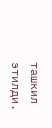ташкил этилди.